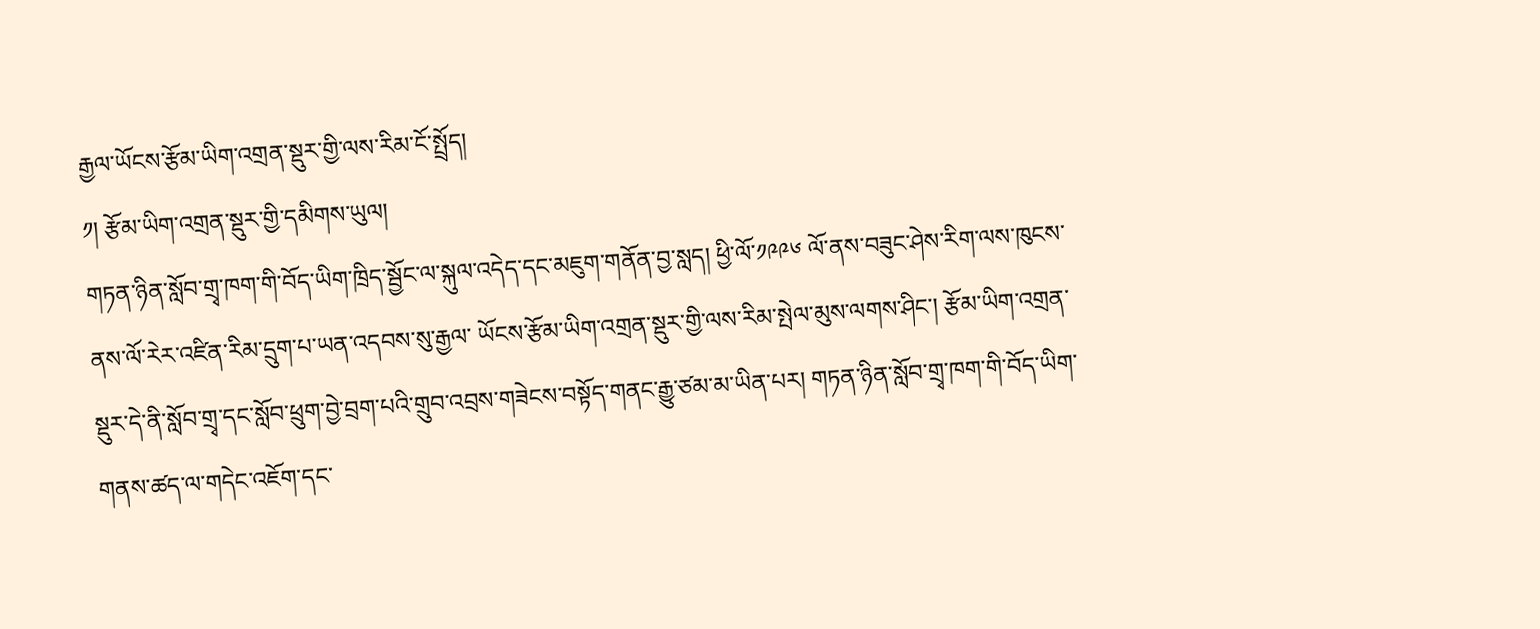རྒྱལ་ཡོངས་རྩོམ་ཡིག་འགྲན་སྡུར་གྱི་ལས་རིམ་ངོ་སྤྲོད།
༡། རྩོམ་ཡིག་འགྲན་སྡུར་གྱི་དམིགས་ཡུལ།
གཏན་ཉིན་སློབ་གྲྭ་ཁག་གི་བོད་ཡིག་ཁྲིད་སྦྱོང་ལ་སྐུལ་འདེད་དང་མཇུག་གནོན་བྱ་སླད། ཕྱི་ལོ་༡༩༩༦ ལོ་ནས་བཟུང་ཤེས་རིག་ལས་ཁུངས་ནས་ལོ་རེར་འཛིན་རིམ་དྲུག་པ་ཡན་འདབས་སུ་རྒྱལ་ ཡོངས་རྩོམ་ཡིག་འགྲན་སྡུར་གྱི་ལས་རིམ་སྤེལ་མུས་ལགས་ཤིང་། རྩོམ་ཡིག་འགྲན་སྡུར་དེ་ནི་སློབ་གྲྭ་དང་སློབ་ཕྲུག་བྱེ་བྲག་པའི་གྲུབ་འབྲས་གཟེངས་བསྟོད་གནང་རྒྱུ་ཙམ་མ་ཡིན་པར། གཏན་ཉིན་སློབ་གྲྭ་ཁག་གི་བོད་ཡིག་གནས་ཚད་ལ་གདེང་འཇོག་དང་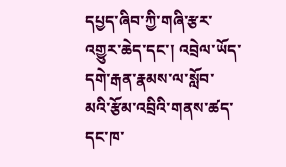དཔྱད་ཞིབ་ཀྱི་གཞི་རྩར་འགྱུར་ཆེད་དང་། འབྲེལ་ཡོད་དགེ་རྒན་རྣམས་ལ་སློབ་མའི་རྩོམ་འབྲིའི་གནས་ཚད་དང་ཁ་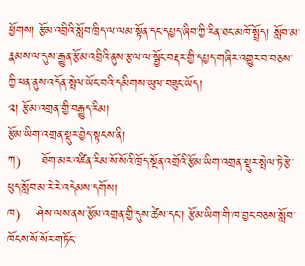ཕྱོགས། རྩོམ་འབྲིའི་སློབ་ཁྲིད་ལ་ལམ་སྟོན་དང་དཔྱད་ཞིབ་ཀྱི་རིན་ཐང་མཁོ་སྤྲོད། སློབ་མ་རྣམས་ལ་དུས་རྒྱུན་རྩོམ་འབྲིའི་ནུས་རྩལ་ལ་སྦྱོང་བརྡར་གྱི་དཔྱད་གཞིར་འགྱུར་བ་བཅས་ཀྱི་ཕན་ནུས་འདོན་སྤེལ་ཡོང་བའི་དམིགས་ཡུལ་བཟུང་ཡོད།
༢། རྩོམ་འགྲན་གྱི་བརྒྱུད་རིམ།
རྩོམ་ཡིག་འགྲན་སྡུར་བྱེད་སྟངས་ནི།
ཀ)     ཐོག་མར་འཛིན་རིམ་སོ་སོའི་ཁྲོད་སྔོན་འགྲོའི་རྩོམ་ཡིག་འགྲན་སྡུར་སྤེལ་ཏེ་རྩེ་ཕུད་སློབ་མ་རེ་རེ་འདེམས་དགོས།
ཁ)    ཤེས་ལས་ནས་རྩོམ་འགྲན་གྱི་དུས་ཚེས་དང་། རྩོམ་ཡིག་གི་ཁ་བྱང་བཅས་སློབ་ཁོངས་སོ་སོར་གཏོང་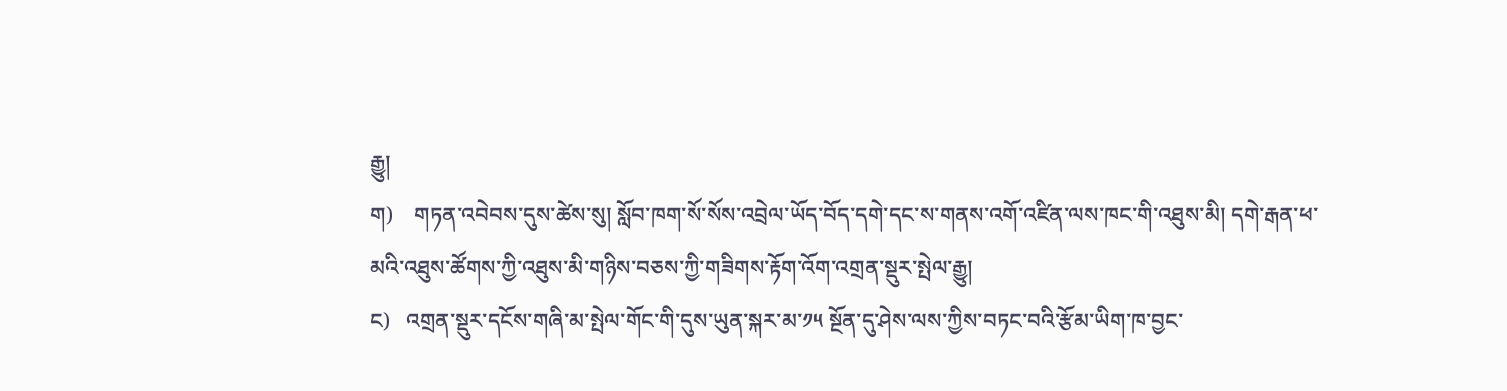རྒྱུ།
ག)    གཏན་འབེབས་དུས་ཚེས་སུ། སློབ་ཁག་སོ་སོས་འབྲེལ་ཡོད་བོད་དགེ་དང་ས་གནས་འགོ་འཛིན་ལས་ཁང་གི་འཐུས་མི། དགེ་རྒན་ཕ་མའི་འཐུས་ཚོགས་ཀྱི་འཐུས་མི་གཉིས་བཅས་ཀྱི་གཟིགས་རྟོག་འོག་འགྲན་སྡུར་སྤེལ་རྒྱུ།
ང)   འགྲན་སྡུར་དངོས་གཞི་མ་སྤེལ་གོང་གི་དུས་ཡུན་སྐར་མ་༡༥ སྔོན་དུ་ཤེས་ལས་ཀྱིས་བཏང་བའི་རྩོམ་ཡིག་ཁ་བྱང་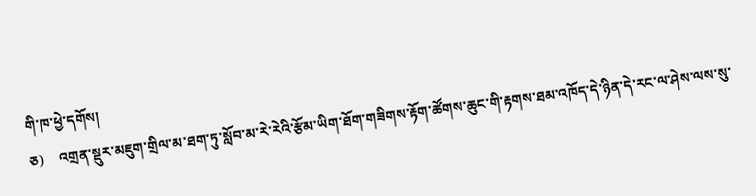གི་ཁ་ཕྱེ་དགོས།
ཅ)    འགྲན་སྡུར་མཇུག་གྲིལ་མ་ཐག་ཏུ་སློབ་མ་རེ་རེའི་རྩོམ་ཡིག་ཐོག་གཟིགས་རྟོག་ཚོགས་ཆུང་གི་རྟགས་ཐམ་འཁོད་དེ་ཉིན་དེ་རང་ལ་ཤེས་ལས་སུ་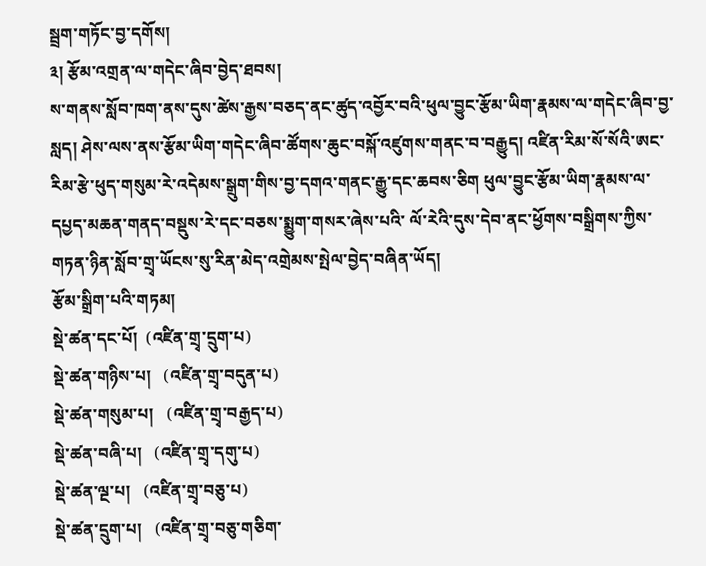སྦྲག་གཏོང་བྱ་དགོས།
༣། རྩོམ་འགྲན་ལ་གདེང་ཞིབ་བྱེད་ཐབས།
ས་གནས་སློབ་ཁག་ནས་དུས་ཚེས་རྒྱས་བཅད་ནང་ཚུད་འབྱོར་བའི་ཕུལ་བྱུང་རྩོམ་ཡིག་རྣམས་ལ་གདེང་ཞིབ་བྱ་སླད། ཤེས་ལས་ནས་རྩོམ་ཡིག་གདེང་ཞིབ་ཚོགས་ཆུང་བསྐོ་འཛུགས་གནང་བ་བརྒྱུད། འཛིན་རིམ་སོ་སོའི་ཨང་རིམ་རྩེ་ཕུད་གསུམ་རེ་འདེམས་སྒྲུག་གིས་བྱ་དགའ་གནང་རྒྱུ་དང་ཆབས་ཅིག ཕུལ་བྱུང་རྩོམ་ཡིག་རྣམས་ལ་དཔྱད་མཆན་གནད་བསྡུས་རེ་དང་བཅས་སྨྱུག་གསར་ཞེས་པའི་ ལོ་རེའི་དུས་དེབ་ནང་ཕྱོགས་བསྒྲིགས་ཀྱིས་གཏན་ཉིན་སློབ་གྲྭ་ཡོངས་སུ་རིན་མེད་འགྲེམས་སྤེལ་བྱེད་བཞིན་ཡོད།
རྩོམ་སྒྲིག་པའི་གཏམ།
སྡེ་ཚན་དང་པོ།  (འཛིན་གྲྭ་དྲུག་པ)
སྡེ་ཚན་གཉིས་པ།   (འཛིན་གྲྭ་བདུན་པ)
སྡེ་ཚན་གསུམ་པ།   (འཛིན་གྲྭ་བརྒྱད་པ)
སྡེ་ཚན་བཞི་པ།   (འཛིན་གྲྭ་དགུ་པ)
སྡེ་ཚན་ལྔ་པ།   (འཛིན་གྲྭ་བཅུ་པ)
སྡེ་ཚན་དྲུག་པ།   (འཛིན་གྲྭ་བཅུ་གཅིག་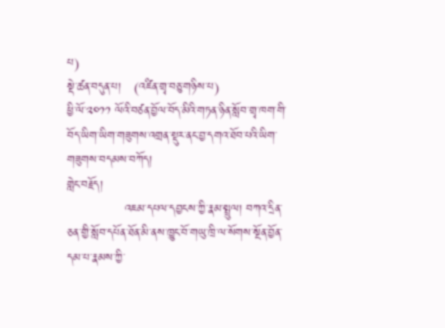པ)
སྡེ་ཚན་བདུན་པ།   (འཛིན་གྲྭ་བཅུ་གཉིས་པ)
ཕྱི་ལོ་༢༠༡༡ ལོའི་བཙན་བྱོལ་བོད་མིའི་གཏན་ཉིན་སློབ་གྲྭ་ཁག་གི་བོད་ཡིག་ཡིག་གཟུགས་འགྲན་སྡུར་ནང་བྱ་དགའ་ཐོབ་པའི་ཡིག་གཟུགས་བདམས་བཀོད།
གླེང་བརྗོད།
              འཇམ་དཔལ་དབྱངས་ཀྱི་རྣམ་སྤྲུལ། བཀའ་དྲིན་ཅན་གྱི་སློབ་དཔོན་ཐོན་མི་ནས་ཁྱུང་བོ་གཡུ་ཁྲི་ལ་སོགས་སྔོན་བྱོན་དམ་པ་རྣམས་ཀྱི་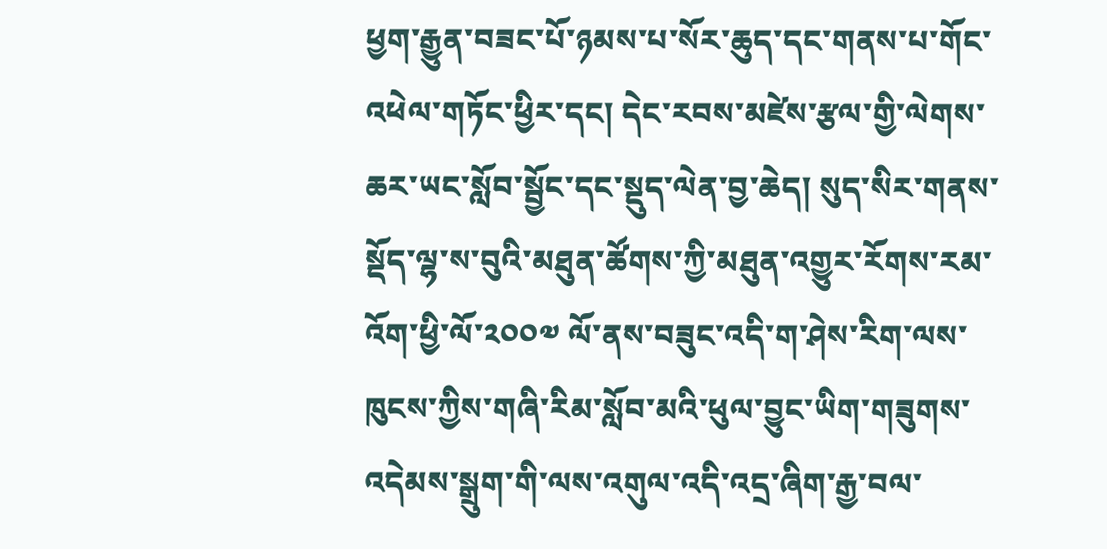ཕྱག་རྒྱུན་བཟང་པོ་ཉམས་པ་སོར་ཆུད་དང་གནས་པ་གོང་འཕེལ་གཏོང་ཕྱིར་དང། དེང་རབས་མཛེས་རྩལ་གྱི་ལེགས་ཆར་ཡང་སློབ་སྦྱོང་དང་སྡུད་ལེན་བྱ་ཆེད། སུད་སིར་གནས་སྡོད་ལྷ་ས་བུའི་མཐུན་ཚོགས་ཀྱི་མཐུན་འགྱུར་རོགས་རམ་འོག་ཕྱི་ལོ་༢༠༠༧ ལོ་ནས་བཟུང་འདི་ག་ཤེས་རིག་ལས་ཁུངས་ཀྱིས་གཞི་རིམ་སློབ་མའི་ཕུལ་བྱུང་ཡིག་གཟུགས་འདེམས་སྒྲུག་གི་ལས་འགུལ་འདི་འདྲ་ཞིག་རྒྱ་བལ་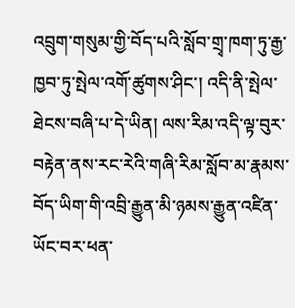འབྲུག་གསུམ་གྱི་བོད་པའི་སློབ་གྲྭ་ཁག་ཏུ་རྒྱ་ཁྱབ་ཏུ་སྤེལ་འགོ་ཚུགས་ཤིང་། འདི་ནི་སྤེལ་ཐེངས་བཞི་པ་དེ་ཡིན། ལས་རིམ་འདི་ལྟ་བུར་བརྟེན་ནས་རང་རེའི་གཞི་རིམ་སློབ་མ་རྣམས་བོད་ཡིག་གི་འབྲི་རྒྱུན་མི་ཉམས་རྒྱུན་འཛིན་ཡོང་བར་ཕན་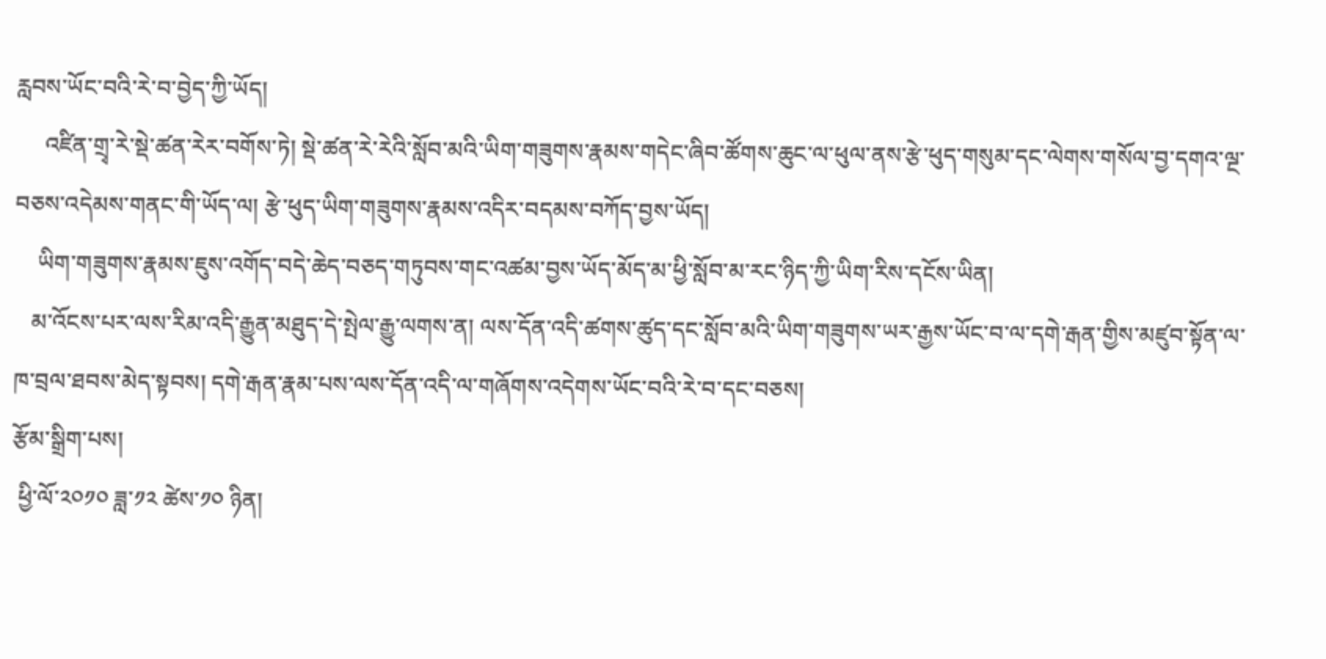རླབས་ཡོང་བའི་རེ་བ་བྱེད་ཀྱི་ཡོད།
     འཛིན་གྲྭ་རེ་སྡེ་ཚན་རེར་བགོས་ཏེ། སྡེ་ཚན་རེ་རེའི་སློབ་མའི་ཡིག་གཟུགས་རྣམས་གདེང་ཞིབ་ཚོགས་ཆུང་ལ་ཕུལ་ནས་རྩེ་ཕུད་གསུམ་དང་ལེགས་གསོལ་བྱ་དགའ་ལྔ་བཅས་འདེམས་གནང་གི་ཡོད་ལ། རྩེ་ཕུད་ཡིག་གཟུགས་རྣམས་འདིར་བདམས་བཀོད་བྱས་ཡོད།
    ཡིག་གཟུགས་རྣམས་ཇུས་འགོད་བདེ་ཆེད་བཅད་གཏུབས་གང་འཚམ་བྱས་ཡོད་མོད་མ་ཕྱི་སློབ་མ་རང་ཉིད་ཀྱི་ཡིག་རིས་དངོས་ཡིན།
   མ་འོངས་པར་ལས་རིམ་འདི་རྒྱུན་མཐུད་དེ་སྤེལ་རྒྱུ་ལགས་ན། ལས་དོན་འདི་ཚགས་ཚུད་དང་སློབ་མའི་ཡིག་གཟུགས་ཡར་རྒྱས་ཡོང་བ་ལ་དགེ་རྒན་གྱིས་མཛུབ་སྟོན་ལ་ཁ་བྲལ་ཐབས་མེད་སྟབས། དགེ་རྒན་རྣམ་པས་ལས་དོན་འདི་ལ་གཞོགས་འདེགས་ཡོང་བའི་རེ་བ་དང་བཅས།
རྩོམ་སྒྲིག་པས།
 ཕྱི་ལོ་༢༠༡༠ ཟླ་༡༢ ཚེས་༡༠ ཉིན།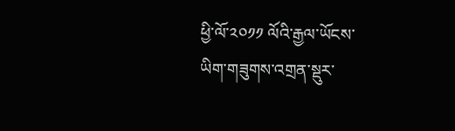ཕྱི་ལོ་༢༠༡༡ ལོའི་རྒྱལ་ཡོངས་ཡིག་གཟུགས་འགྲན་སྡུར་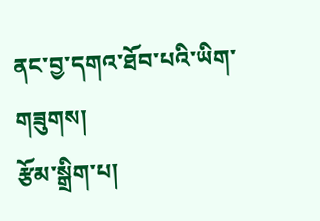ནང་བྱ་དགའ་ཐོབ་པའི་ཡིག་གཟུགས།
རྩོམ་སྒྲིག་པ།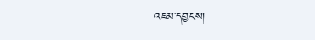འཇམ་དབྱངས།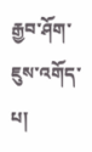རྒྱབ་ཤོག་ཇུས་འགོད་པ།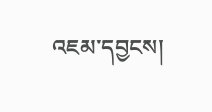འཇམ་དབྱངས།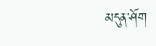མདུན་ཤོག